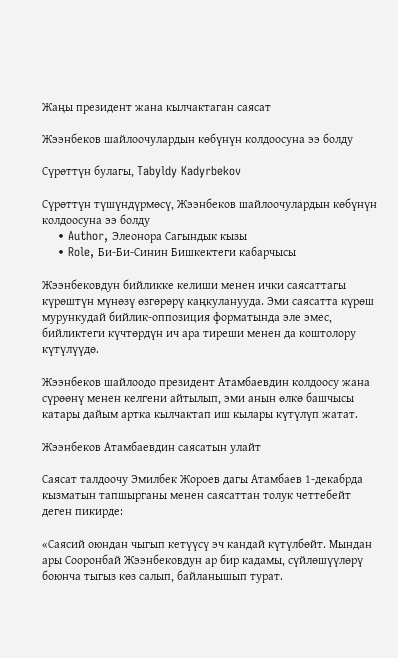Жаңы президент жана кылчактаган саясат

Жээнбеков шайлоочулардын көбүнүн колдоосуна ээ болду

Сүрөттүн булагы, Tabyldy Kadyrbekov

Сүрөттүн түшүндүрмөсү, Жээнбеков шайлоочулардын көбүнүн колдоосуна ээ болду
    • Author, Элеонора Сагындык кызы
    • Role, Би-Би-Синин Бишкектеги кабарчысы

Жээнбековдун бийликке келиши менен ички саясаттагы күрөштүн мүнөзү өзгөрөрү каңкуланууда. Эми саясатта күрөш мурункудай бийлик-оппозиция форматында эле эмес, бийликтеги күчтөрдүн ич ара тиреши менен да коштолору күтүлүүдө.

Жээнбеков шайлоодо президент Атамбаевдин колдоосу жана сүрөөнү менен келгени айтылып, эми анын өлкө башчысы катары дайым артка кылчактап иш кылары күтүлүп жатат.

Жээнбеков Атамбаевдин саясатын улайт

Саясат талдоочу Эмилбек Жороев дагы Атамбаев 1-декабрда кызматын тапшырганы менен саясаттан толук четтебейт деген пикирде:

«Саясий оюндан чыгып кетүүсү эч кандай күтүлбөйт. Мындан ары Сооронбай Жээнбековдун ар бир кадамы, сүйлөшүүлөрү боюнча тыгыз көз салып, байланышып турат.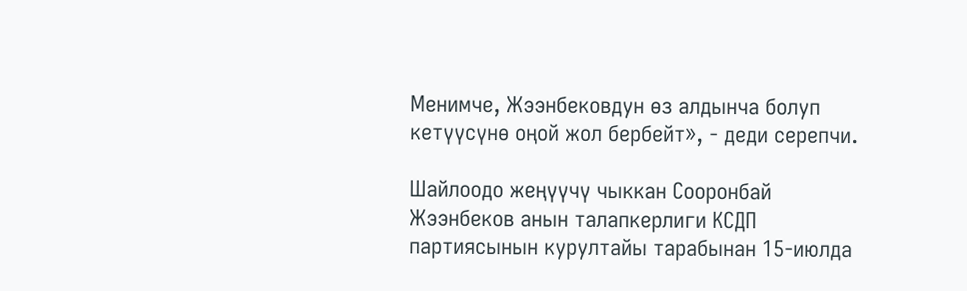Менимче, Жээнбековдун өз алдынча болуп кетүүсүнө оңой жол бербейт», - деди серепчи.

Шайлоодо жеңүүчү чыккан Сооронбай Жээнбеков анын талапкерлиги КСДП партиясынын курултайы тарабынан 15-июлда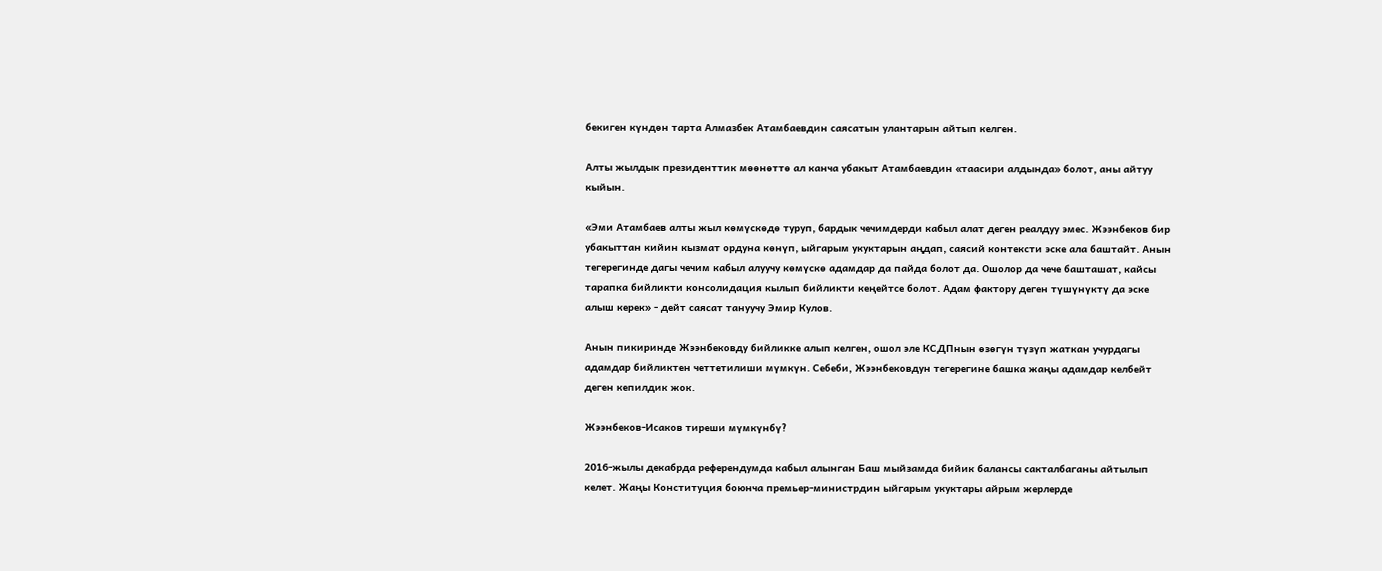бекиген күндөн тарта Алмазбек Атамбаевдин саясатын улантарын айтып келген.

Алты жылдык президенттик мөөнөттө ал канча убакыт Атамбаевдин «таасири алдында» болот, аны айтуу кыйын.

«Эми Атамбаев алты жыл көмүскөдө туруп, бардык чечимдерди кабыл алат деген реалдуу эмес. Жээнбеков бир убакыттан кийин кызмат ордуна көнүп, ыйгарым укуктарын аңдап, саясий контексти эске ала баштайт. Анын тегерегинде дагы чечим кабыл алуучу көмүскө адамдар да пайда болот да. Ошолор да чече башташат, кайсы тарапка бийликти консолидация кылып бийликти кеңейтсе болот. Адам фактору деген түшүнүктү да эске алыш керек» - дейт саясат тануучу Эмир Кулов.

Анын пикиринде Жээнбековду бийликке алып келген, ошол эле КСДПнын өзөгүн түзүп жаткан учурдагы адамдар бийликтен четтетилиши мүмкүн. Себеби, Жээнбековдун тегерегине башка жаңы адамдар келбейт деген кепилдик жок.

Жээнбеков-Исаков тиреши мүмкүнбү?

2016-жылы декабрда референдумда кабыл алынган Баш мыйзамда бийик балансы сакталбаганы айтылып келет. Жаңы Конституция боюнча премьер-министрдин ыйгарым укуктары айрым жерлерде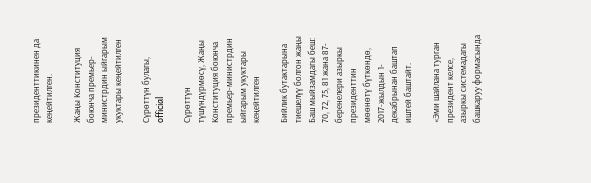президенттикинен да кеңейтилген.

Жаңы Конституция боюнча премьер-министрдин ыйгарым укуктары кеңейтилген

Сүрөттүн булагы, official

Сүрөттүн түшүндүрмөсү, Жаңы Конституция боюнча премьер-министрдин ыйгарым укуктары кеңейтилген

Бийлик бутактарына тиешелүү болгон жаңы Баш мыйзамдагы беш: 70, 72, 75, 81 жана 87-беренелери азыркы президенттин мөөнөтү бүткөндө, 2017-жылдын 1-декабрынан баштап иштей баштайт.

«Эми шайлана турган президент келсе, азыркы системадагы башкаруу формасында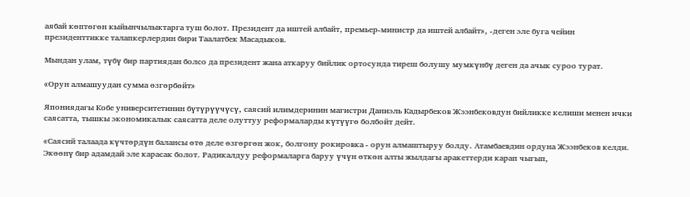аябай көптөгөн кыйынчылыктарга туш болот. Президент да иштей албайт, премьер-министр да иштей албайт», -деген эле буга чейин президенттикке талапкерлердин бири Таалатбек Масадыков.

Мындан улам, түбү бир партиядан болсо да президент жана аткаруу бийлик ортосунда тиреш болушу мумкүнбү деген да ачык суроо турат.

«Орун алмашуудан сумма өзгөрбөйт»

Япониядагы Кобе университетинин бүтүрүүчүсү, саясий илимдеринин магистри Даниэль Кадырбеков Жээнбековдун бийликке келиши менен ички саясатта, тышкы экономикалык саясатта деле олуттуу реформаларды күтүүгө болбойт дейт.

«Саясий талаада күчтөрдүн балансы өтө деле өзгөргөн жок, болгону рокировка - орун алмаштыруу болду. Атамбаевдин ордуна Жээнбеков келди. Экөөнү бир адамдай эле карасак болот. Радикалдуу реформаларга баруу үчүн өткөн алты жылдагы аракеттерди карап чыгып,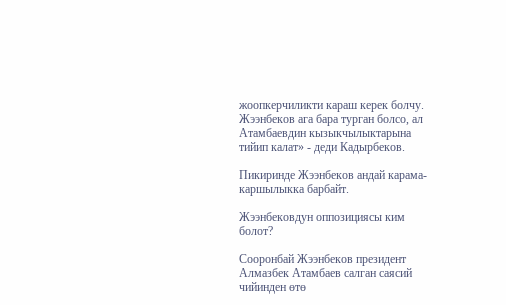жоопкерчиликти караш керек болчу. Жээнбеков ага бара турган болсо, ал Атамбаевдин кызыкчылыктарына тийип калат» - деди Кадырбеков.

Пикиринде Жээнбеков андай карама-каршылыкка барбайт.

Жээнбековдун оппозициясы ким болот?

Сооронбай Жээнбеков президент Алмазбек Атамбаев салган саясий чийинден өтө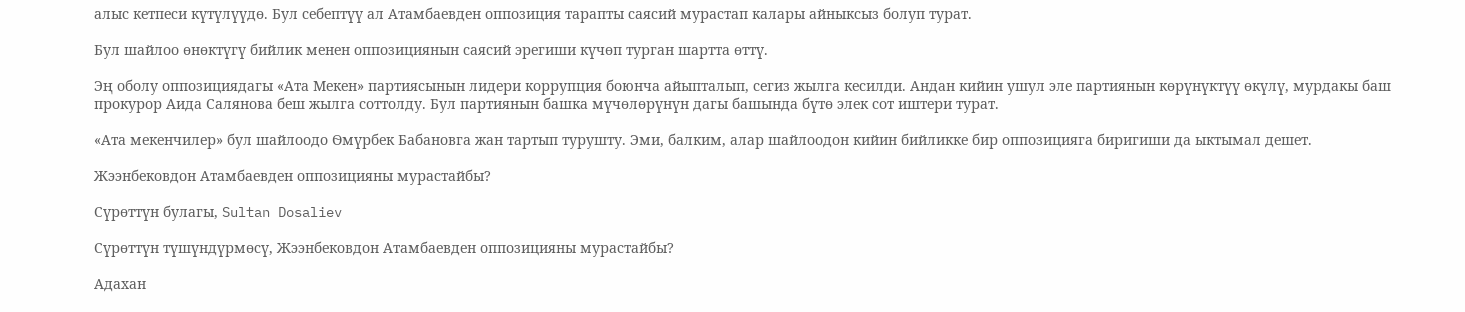алыс кетпеси күтүлүүдө. Бул себептүү ал Атамбаевден оппозиция тарапты саясий мурастап калары айныксыз болуп турат.

Бул шайлоо өнөктүгү бийлик менен оппозициянын саясий эрегиши күчөп турган шартта өттү.

Эң оболу оппозициядагы «Ата Мекен» партиясынын лидери коррупция боюнча айыпталып, сегиз жылга кесилди. Андан кийин ушул эле партиянын көрүнүктүү өкүлү, мурдакы баш прокурор Аида Салянова беш жылга соттолду. Бул партиянын башка мүчөлөрүнүн дагы башында бүтө элек сот иштери турат.

«Ата мекенчилер» бул шайлоодо Ѳмүрбек Бабановга жан тартып турушту. Эми, балким, алар шайлоодон кийин бийликке бир оппозицияга биригиши да ыктымал дешет.

Жээнбековдон Атамбаевден оппозицияны мурастайбы?

Сүрөттүн булагы, Sultan Dosaliev

Сүрөттүн түшүндүрмөсү, Жээнбековдон Атамбаевден оппозицияны мурастайбы?

Адахан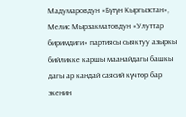Мадумаровдун «Бүтүн Кыргызстан», Мелис Мырзакматовдун «Улуттар биримдиги» партиясы сыяктуу азыркы бийликке каршы маанайдагы башкы дагы ар кандай саясий күчтөр бар экенин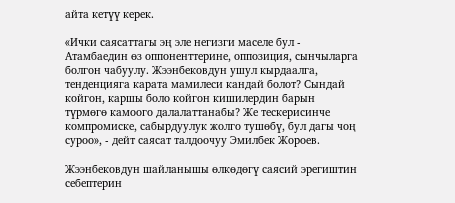айта кетүү керек.

«Ички саясаттагы эң эле негизги маселе бул - Атамбаедин өз оппоненттерине, оппозиция, сынчыларга болгон чабуулу. Жээнбековдун ушул кырдаалга, тенденцияга карата мамилеси кандай болот? Сындай койгон, каршы боло койгон кишилердин барын түрмөгө камоого далалаттанабы? Же тескерисинче компромиске, сабырдуулук жолго тушөбү, бул дагы чоң суроо», - дейт саясат талдоочуу Эмилбек Жороев.

Жээнбековдун шайланышы өлкөдөгү саясий эрегиштин себептерин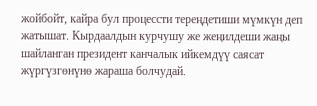жойбойт, кайра бул процессти тереңдетиши мүмкүн деп жатышат. Кырдаалдын курчушу же жеңилдеши жаңы шайланган президент канчалык ийкемдүү саясат жүргүзгөнүнө жараша болчудай.